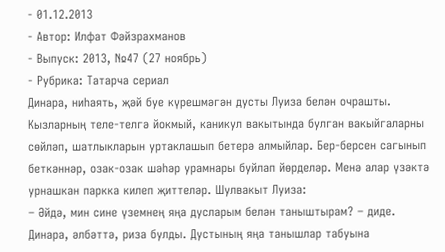- 01.12.2013
- Автор: Илфат Фәйзрахманов
- Выпуск: 2013, №47 (27 ноябрь)
- Рубрика: Татарча сериал
Динара, ниһаять, җәй буе күрешмәгән дусты Луиза белән очрашты. Кызларның теле-телгә йокмый, каникул вакытында булган вакыйгаларны сөйләп, шатлыкларын уртаклашып бетерә алмыйлар. Бер-берсен сагынып беткәннәр, озак-озак шәһәр урамнары буйлап йөрделәр. Менә алар үзәктә урнашкан паркка килеп җиттеләр. Шулвакыт Луиза:
– Әйдә, мин сине үземнең яңа дусларым белән таныштырам? – диде.
Динара, әлбәттә, риза булды. Дустының яңа танышлар табуына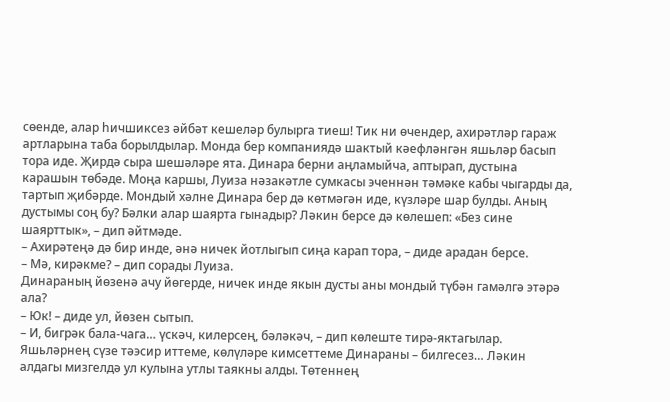сөенде, алар һичшиксез әйбәт кешеләр булырга тиеш! Тик ни өчендер, ахирәтләр гараж артларына таба борылдылар. Монда бер компаниядә шактый кәефләнгән яшьләр басып тора иде. Җирдә сыра шешәләре ята. Динара берни аңламыйча, аптырап, дустына карашын төбәде. Моңа каршы, Луиза нәзакәтле сумкасы эченнән тәмәке кабы чыгарды да, тартып җибәрде. Мондый хәлне Динара бер дә көтмәгән иде, күзләре шар булды. Аның дустымы соң бу? Бәлки алар шаярта гынадыр? Ләкин берсе дә көлешеп: «Без сине шаярттык», – дип әйтмәде.
– Ахирәтеңә дә бир инде, әнә ничек йотлыгып сиңа карап тора, – диде арадан берсе.
– Мә, кирәкме? – дип сорады Луиза.
Динараның йөзенә ачу йөгерде, ничек инде якын дусты аны мондый түбән гамәлгә этәрә ала?
– Юк! – диде ул, йөзен сытып.
– И, бигрәк бала-чага… үскәч, килерсең, бәләкәч, – дип көлеште тирә-яктагылар.
Яшьләрнең сүзе тәэсир иттеме, көлүләре кимсеттеме Динараны – билгесез… Ләкин алдагы мизгелдә ул кулына утлы таякны алды. Төтеннең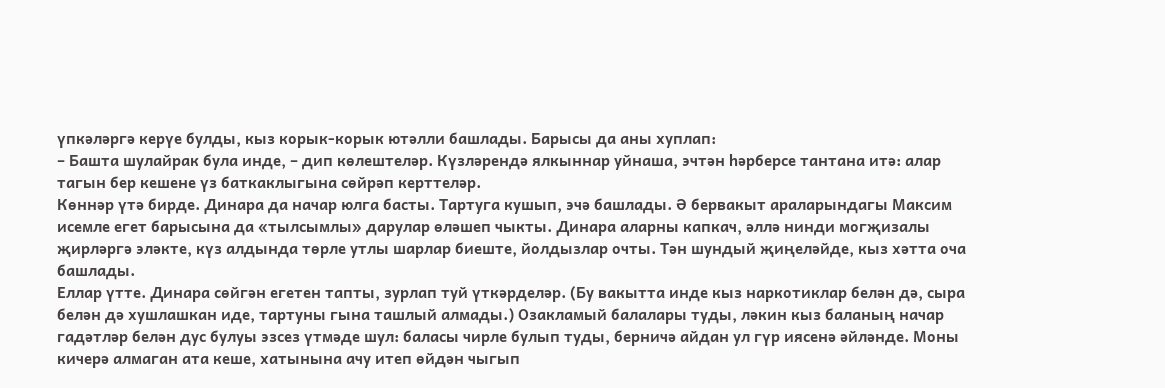үпкәләргә керүе булды, кыз корык-корык ютәлли башлады. Барысы да аны хуплап:
– Башта шулайрак була инде, – дип көлештеләр. Күзләрендә ялкыннар уйнаша, эчтән һәрберсе тантана итә: алар тагын бер кешене үз баткаклыгына сөйрәп керттеләр.
Көннәр үтә бирде. Динара да начар юлга басты. Тартуга кушып, эчә башлады. Ә бервакыт араларындагы Максим исемле егет барысына да «тылсымлы» дарулар өләшеп чыкты. Динара аларны капкач, әллә нинди могҗизалы җирләргә эләкте, күз алдында төрле утлы шарлар биеште, йолдызлар очты. Тән шундый җиңеләйде, кыз хәтта оча башлады.
Еллар үтте. Динара сөйгән егетен тапты, зурлап туй үткәрделәр. (Бу вакытта инде кыз наркотиклар белән дә, сыра белән дә хушлашкан иде, тартуны гына ташлый алмады.) Озакламый балалары туды, ләкин кыз баланың начар гадәтләр белән дус булуы эзсез үтмәде шул: баласы чирле булып туды, берничә айдан ул гүр иясенә әйләнде. Моны кичерә алмаган ата кеше, хатынына ачу итеп өйдән чыгып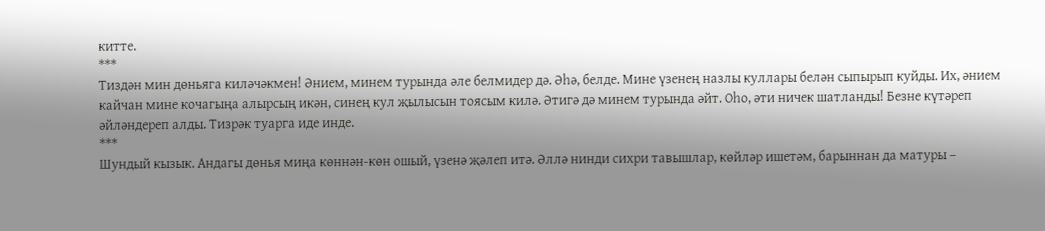китте.
***
Тиздән мин дөньяга киләчәкмен! Әнием, минем турында әле белмидер дә. Әһә, белде. Мине үзенең назлы куллары белән сыпырып куйды. Их, әнием кайчан мине кочагыңа алырсың икән, синең кул җылысын тоясым килә. Әтигә дә минем турында әйт. Оһо, әти ничек шатланды! Безне күтәреп әйләндереп алды. Тизрәк туарга иде инде.
***
Шундый кызык. Андагы дөнья миңа көннән-көн ошый, үзенә җәлеп итә. Әллә нинди сихри тавышлар, көйләр ишетәм, барыннан да матуры –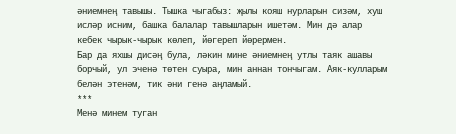әниемнең тавышы. Тышка чыгабыз: җылы кояш нурларын сизәм, хуш исләр исним, башка балалар тавышларын ишетәм. Мин дә алар кебек чырык-чырык көлеп, йөгереп йөрермен.
Бар да яхшы дисәң була, ләкин мине әниемнең утлы таяк ашавы борчый, ул эченә төтен суыра, мин аннан тончыгам. Аяк-кулларым белән этенәм, тик әни генә аңламый.
***
Менә минем туган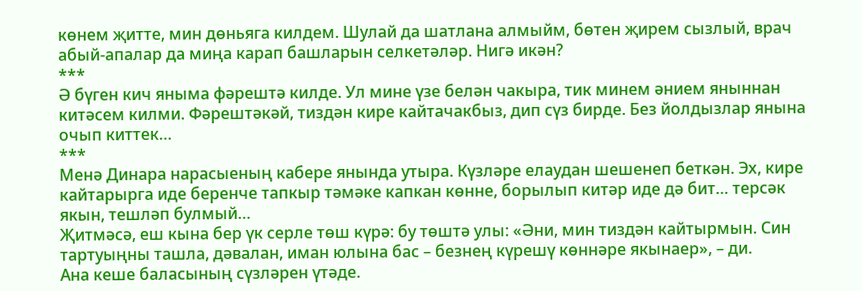көнем җитте, мин дөньяга килдем. Шулай да шатлана алмыйм, бөтен җирем сызлый, врач абый-апалар да миңа карап башларын селкетәләр. Нигә икән?
***
Ә бүген кич яныма фәрештә килде. Ул мине үзе белән чакыра, тик минем әнием яныннан китәсем килми. Фәрештәкәй, тиздән кире кайтачакбыз, дип сүз бирде. Без йолдызлар янына очып киттек…
***
Менә Динара нарасыеның кабере янында утыра. Күзләре елаудан шешенеп беткән. Эх, кире кайтарырга иде беренче тапкыр тәмәке капкан көнне, борылып китәр иде дә бит… терсәк якын, тешләп булмый…
Җитмәсә, еш кына бер үк серле төш күрә: бу төштә улы: «Әни, мин тиздән кайтырмын. Син тартуыңны ташла, дәвалан, иман юлына бас – безнең күрешү көннәре якынаер», – ди.
Ана кеше баласының сүзләрен үтәде.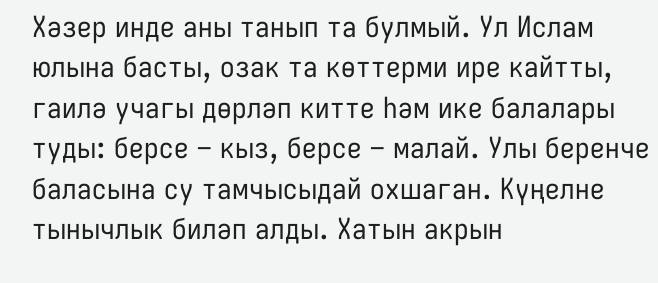Хәзер инде аны танып та булмый. Ул Ислам юлына басты, озак та көттерми ире кайтты, гаилә учагы дөрләп китте һәм ике балалары туды: берсе – кыз, берсе – малай. Улы беренче баласына су тамчысыдай охшаган. Күңелне тынычлык биләп алды. Хатын акрын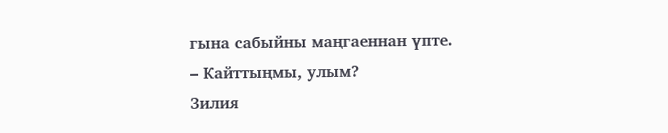гына сабыйны маңгаеннан үпте.
– Кайттыңмы, улым?
Зилия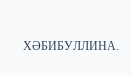ХӘБИБУЛЛИНА.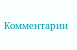Комментарии